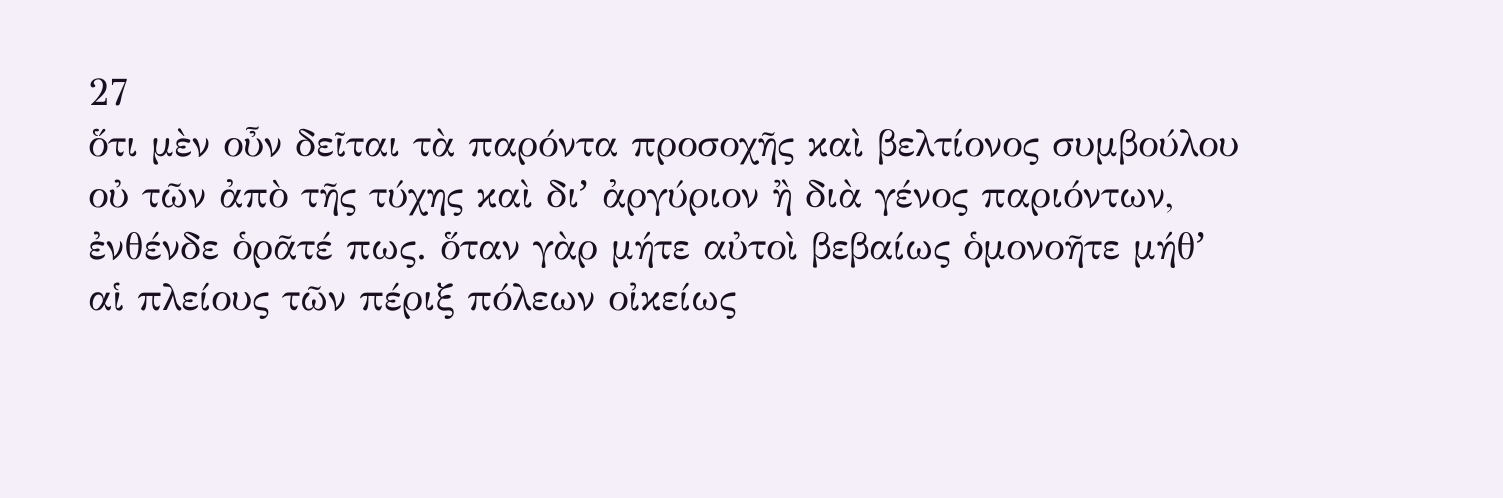27
ὅτι μὲν οὖν δεῖται τὰ παρόντα προσοχῆς καὶ βελτίονος συμβούλου οὐ τῶν ἀπὸ τῆς τύχης καὶ διʼ ἀργύριον ἢ διὰ γένος παριόντων, ἐνθένδε ὁρᾶτέ πως. ὅταν γὰρ μήτε αὐτοὶ βεβαίως ὁμονοῆτε μήθʼ αἱ πλείους τῶν πέριξ πόλεων οἰκείως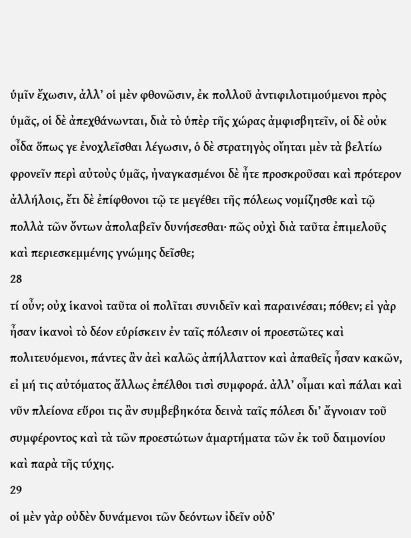ὑμῖν ἔχωσιν, ἀλλʼ οἱ μὲν φθονῶσιν, ἐκ πολλοῦ ἀντιφιλοτιμούμενοι πρὸς ὑμᾶς, οἱ δὲ ἀπεχθάνωνται, διὰ τὸ ὑπὲρ τῆς χώρας ἀμφισβητεῖν, οἱ δὲ οὐκ οἶδα ὅπως γε ἐνοχλεῖσθαι λέγωσιν, ὁ δὲ στρατηγὸς οἴηται μὲν τὰ βελτίω φρονεῖν περὶ αὐτοὺς ὑμᾶς, ἠναγκασμένοι δὲ ἦτε προσκροῦσαι καὶ πρότερον ἀλλήλοις, ἔτι δὲ ἐπίφθονοι τῷ τε μεγέθει τῆς πόλεως νομίζησθε καὶ τῷ πολλὰ τῶν ὄντων ἀπολαβεῖν δυνήσεσθαι· πῶς οὐχὶ διὰ ταῦτα ἐπιμελοῦς καὶ περιεσκεμμένης γνώμης δεῖσθε;
28
τί οὖν; οὐχ ἱκανοὶ ταῦτα οἱ πολῖται συνιδεῖν καὶ παραινέσαι; πόθεν; εἰ γὰρ ἦσαν ἱκανοὶ τὸ δέον εὑρίσκειν ἐν ταῖς πόλεσιν οἱ προεστῶτες καὶ πολιτευόμενοι, πάντες ἂν ἀεὶ καλῶς ἀπήλλαττον καὶ ἀπαθεῖς ἦσαν κακῶν, εἰ μή τις αὐτόματος ἄλλως ἐπέλθοι τισὶ συμφορά. ἀλλʼ οἶμαι καὶ πάλαι καὶ νῦν πλείονα εὕροι τις ἂν συμβεβηκότα δεινὰ ταῖς πόλεσι διʼ ἄγνοιαν τοῦ συμφέροντος καὶ τὰ τῶν προεστώτων ἁμαρτήματα τῶν ἐκ τοῦ δαιμονίου καὶ παρὰ τῆς τύχης.
29
οἱ μὲν γὰρ οὐδὲν δυνάμενοι τῶν δεόντων ἰδεῖν οὐδʼ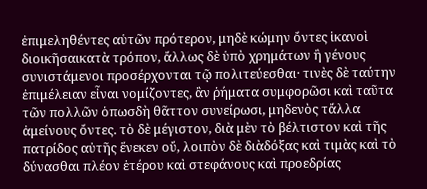ἐπιμεληθέντες αὑτῶν πρότερον, μηδὲ κώμην ὄντες ἱκανοὶ διοικῆσαικατὰ τρόπον, ἄλλως δὲ ὑπὸ χρημάτων ἢ γένους συνιστάμενοι προσέρχονται τῷ πολιτεύεσθαι· τινὲς δὲ ταύτην ἐπιμέλειαν εἶναι νομίζοντες, ἂν ῥήματα συμφορῶσι καὶ ταῦτα τῶν πολλῶν ὁπωσδὴ θᾶττον συνείρωσι, μηδενὸς τἄλλα ἀμείνους ὄντες. τὸ δὲ μέγιστον, διὰ μὲν τὸ βέλτιστον καὶ τῆς πατρίδος αὐτῆς ἕνεκεν οὔ, λοιπὸν δὲ διὰδόξας καὶ τιμὰς καὶ τὸ δύνασθαι πλέον ἑτέρου καὶ στεφάνους καὶ προεδρίας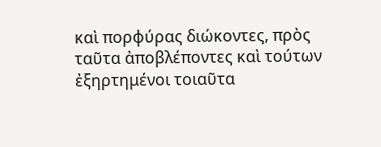καὶ πορφύρας διώκοντες, πρὸς ταῦτα ἀποβλέποντες καὶ τούτων ἐξηρτημένοι τοιαῦτα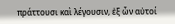πράττουσι καὶ λέγουσιν, ἐξ ὧν αὐτοί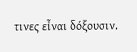τινες εἶναι δόξουσιν.